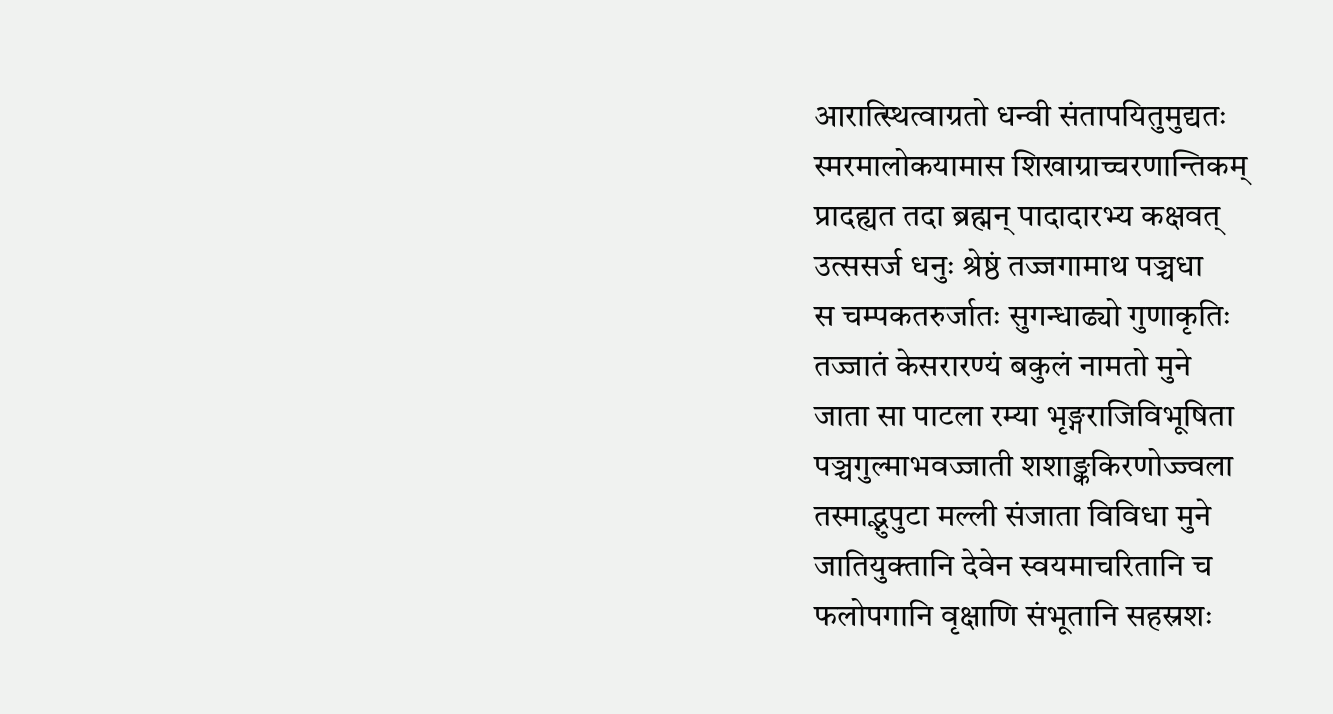आरात्स्थित्वाग्रतो धन्वी संतापयितुमुद्यतः
स्मरमालोकयामास शिखाग्राच्चरणान्तिकम्
प्रादह्यत तदा ब्रह्मन् पादादारभ्य कक्षवत्
उत्ससर्ज धनुः श्रेष्ठं तज्जगामाथ पञ्चधा
स चम्पकतरुर्जातः सुगन्धाढ्यो गुणाकृतिः
तज्जातं केसरारण्यं बकुलं नामतो मुने
जाता सा पाटला रम्या भृङ्गराजिविभूषिता
पञ्चगुल्माभवज्जाती शशाङ्ककिरणोज्ज्वला
तस्माद्भुपुटा मल्ली संजाता विविधा मुने
जातियुक्तानि देवेन स्वयमाचरितानि च
फलोपगानि वृक्षाणि संभूतानि सहस्रशः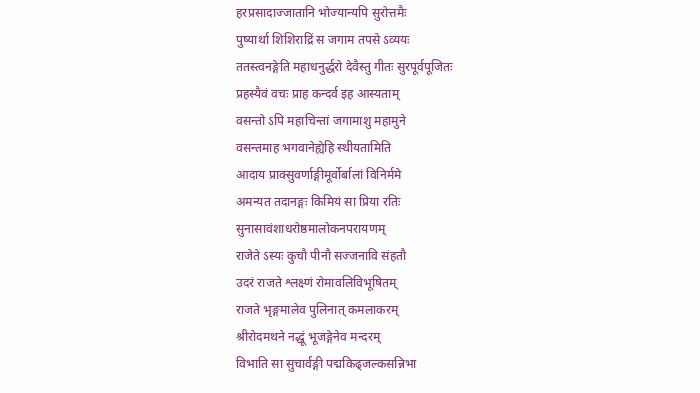हरप्रसादाज्जातानि भोज्यान्यपि सुरोत्तमैः
पुष्यार्था शिशिराद्रिं स जगाम तपसे ऽव्ययः
ततस्त्वनङ्गेति महाधनुर्द्धरो देवैस्तु गीतः सुरपूर्वपूजितः
प्रहस्यैवं वचः प्राह कन्दर्व इह आस्यताम्
वसन्तो ऽपि महाचिन्तां जगामाशु महामुने
वसन्तमाह भगवानेह्येहि स्थीयतामिति
आदाय प्राक्सुवर्णाङ्गीमूर्वोर्बालां विनिर्ममे
अमन्यत तदानङ्गः किमियं सा प्रिया रतिः
सुनासावंशाधरोष्ठमालोकनपरायणम्
राजेते ऽस्यः कुचौ पीनौ सज्जनावि संहतौ
उदरं राजते श्लक्ष्णं रोमावलिविभूषितम्
राजते भृङ्गमालेव पुलिनात् कमलाकरम्
श्रीरोदमथने नद्धूं भूजङ्गेनेव मन्दरम्
विभाति सा सुचार्वङ्गी पद्मकिढ्जल्कसन्निभा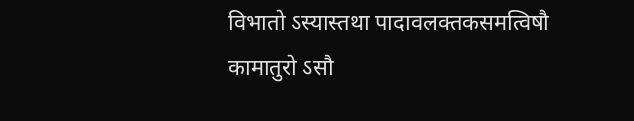विभातो ऽस्यास्तथा पादावलक्तकसमत्विषौ
कामातुरो ऽसौ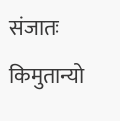संजातः किमुतान्यो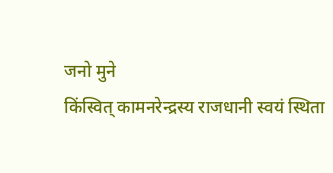जनो मुने
किंस्वित् कामनरेन्द्रस्य राजधानी स्वयं स्थिता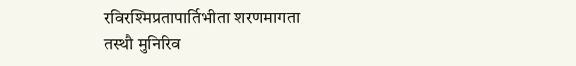रविरश्मिप्रतापार्तिभीता शरणमागता
तस्थौ मुनिरिव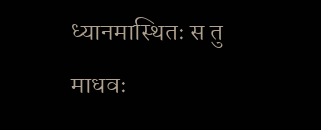ध्यानमास्थितः स तु माधवः